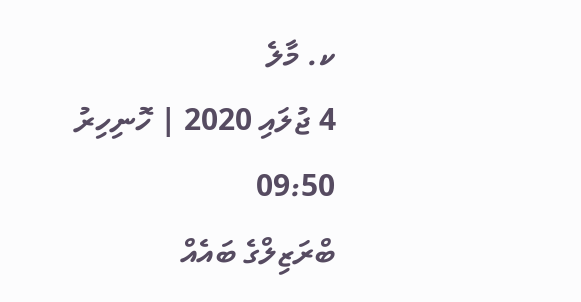ކ. މާލެ
4 ޖުލައި 2020 | ހޮނިހިރު 09:50
ބްރަޒިލްގެ ބައެއް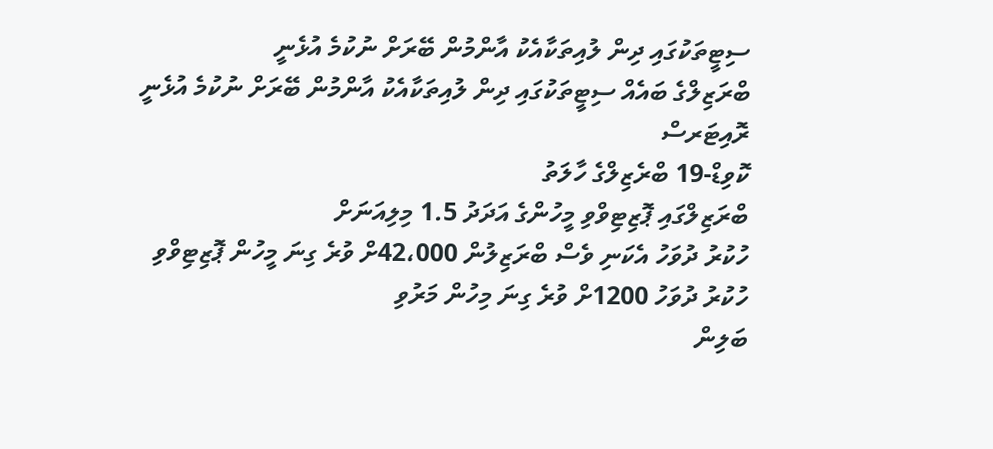ސިޓީތަކުގައި ދިން ލުއިތަކާއެކު އާންމުން ބޭރަށް ނުކުމެ އުޅެނީ
ބްރަޒިލްގެ ބައެއް ސިޓީތަކުގައި ދިން ލުއިތަކާއެކު އާންމުން ބޭރަށް ނުކުމެ އުޅެނީ
ރޮއިޓަރސް
ކޮވިޑް-19 ބްރެޒިލްގެ ހާލަތު
ބްރަޒިލްގައި ޕޮޒިޓިވްވި މީހުންގެ އަދަދު 1.5 މިލިއަނަށް
ހުކުރު ދުވަހު އެކަނި ވެސް ބްރަޒިލުން 42،000ށް ވުރެ ގިނަ މީހުން ޕޮޒިޓިވްވި
ހުކުރު ދުވަހު 1200ށް ވުރެ ގިނަ މިހުން މަރުވި
ބަލިން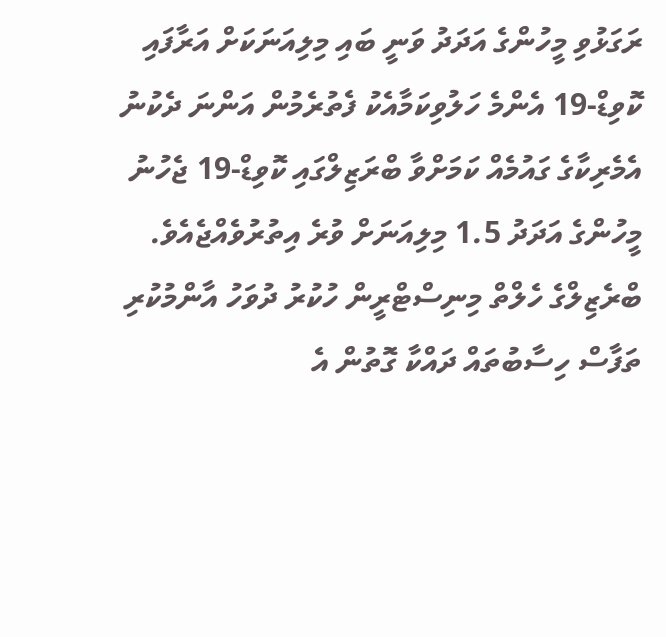ރަގަޅުވި މީހުންގެ އަދަދު ވަނީ ބައި މިލިއަނަކަށް އަރާފައި
ކޮވިޑް-19 އެންމެ ހަލުވިކަމާއެކު ފެތުރެމުން އަންނަ ދެކުނު އެމެރިކާގެ ގައުމެއް ކަމަށްވާ ބްރަޒިލްގައި ކޮވިޑް-19 ޖެހުނު މީހުންގެ އަދަދު 1.5 މިލިއަނަށް ވުރެ އިތުރުވެއްޖެއެވެ.
ބްރެޒިލްގެ ހެލްތް މިނިސްޓްރީން ހުކުރު ދުވަހު އާންމުކުރި ތަފާސް ހިސާބުތައް ދައްކާ ގޮތުން އެ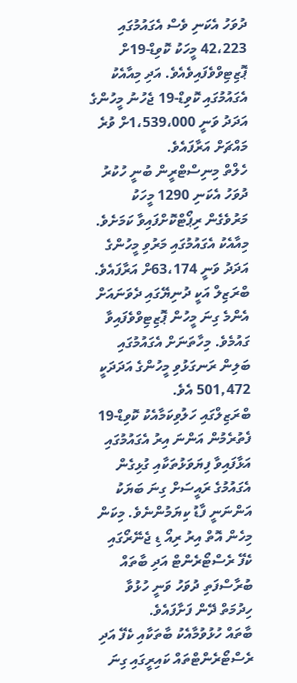ދުވަހު އެކަނި ވެސް އެގައުމުގައި 42،223 މީހަކު ކޮވިޑް-19ށް ޕޮޒިޓިވްވެފައިވެއެވެ. އަދި މިއާއެކު އެގައުމުގައި ކޮވިޑް-19 ޖެހުނު މީހުންގެ އަދަދު ވަނީ 1،539،000ށް ވުރެ މައްޗަށް އަރާފައެވެ.
ހެލްތް މިނިސްޓްރީން ބުނީ ހުކުރު ދުވަހު އެކަނި 1290 މީހަކު މަރުވެގެން ރިޕޯޓްކޮށްފައިވާ ކަމަށެވެ. މިއާއެކު އެގައުމުގައި މަރުވި މީހުންގެ އަދަދު ވަނީ 63،174ށް އަރާފައެވެ. ބްރަޒިލް އަކީ ދުނިޔޭގައި ދެވަނައަށް އެންމެ ގިނަ މީހުން ޕޮޒިޓިވްވެފައިވާ ގައުމެވެ. މިހާތަނަށް އެގައުމުގައި ބަލިން ރަނގަޅުވި މީހުންގެ އަދަދަކީ 501,472 އެވެ.
ބްރަޒިލްގައި ހަލުވިކަމާއެކު ކޮވިޑް-19 ފެތުރެމުން އަންނަ އިރު އެގައުމުގައި އަޅާފައިވާ ފިޔަވަޅުތަކާއި ގުޅިގެން އެގައުމުގެ ރައީސަށް ގިނަ ބަޔަކު އަންނަނީ ފާޑު ކިޔަމުންނެވެ. މިކަން މިހެން އޮތް އިރު ރިއޯ ޑި ޖެނޭރޯގައި ކެފޭ ރެސްޓޯރެންޓް އަދި ބާތައް ބުރާސްފަތި ދުވަހު ވަނީ ހުޅުވާ ހިދުމަތް ދޭން ފަށާފައެވެ.
ބާތައް ހުޅުވުމާއެކު ބާތަކާއި ކެފޭ އަދި ރެސްޓޯރެންޓްތައް ކައިރީގައި ގިނަ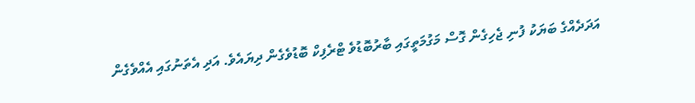އަދަދެއްގެ ބަޔަކު ފުނި ޖެހިގެން ގޮސް މަގުމަތީގައި ބާރުބޮޑުވެ ޓްރެފިކް ބޮޑުވެގެން ދިޔައެވެ. އަދި އެތަނުގައި އެއްވެގެން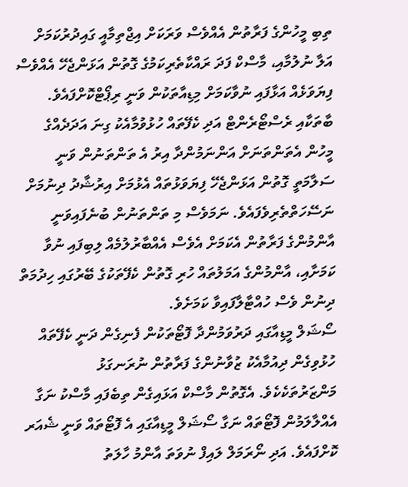ތިބި މީހުންގެ ފަރާތުން އެއްވެސް ވަރަކަށް އިޖްތިމާއީ ގައިދުރުކަމަށް އަލާ ނުލުމާއި، މާސްކް ފަދަ ރައްކާތެރިކަމުގެ ގޮތުން އަޅަންޖެހޭ އެއްވެސް ފިޔަވަޅެއް އަޅާފައި ނުވާކަމަށް މިޑިއާތަކުން ވަނީ ރިޕޯޓްކޮށްފައެވެ.
ބާތަކާއި ރެސްޓޯރެންޓް އަދި ކެފޭތައް ހުޅުވުމާއެކު ގިނަ އަދަދެއްގެ މީހުން އެތަންތަނަށް އަންނަމުންދާ އިރު އެ ތަންތަނުން ވަނީ ސަލާމަތީ ގޮތުން އަޅަންޖެހޭ ފިޔަވަޅުތައް އެޅުމަށް އިރުޝާދު ދިނުމަށް ނަސޭހަތްތެރިވެފައެވެ. ނަމަވެސް މި ތަންތަނުން ބުނެފައިވަނީ އާންމުންގެ ފަރާތުން އެކަމަށް އެވެސް އެއްބާރުލުމެއް ލިބިފައި ނުވާ ކަމަށާއި، އާންމުންގެ އަމަލުތައް ހުރި ގޮތުން ކެފޭތަކުގެ ބޭރުގައި ހިދުމަތް ދިނުން ވެސް ހުއްޓާލާފައިވާ ކަމަށެވެ.
ސޯޝަލް މީޑިއާގައި ދަރުވަމުންދާ ފޮޓޯތަކުން ފެނިގެން ދަނީ ކެފޭތައް ހުޅުވިގެން ދިއުމާއެކު ޒުވާނުންގެ ފަރާތުން ނުރަނގަޅު މަންޒަރުތަކެކެވެ. އެގޮތުން މާސްކް އަޅައިގެން ތިބެފައި މާސްކު ނަގާ އެއްލާލަމުން ފޮޓޯތައް ނަގާ ސޯޝަލް މީޑިއާގައި އެ ފޮޓޯތައް ވަނީ ޝެއަރ ކޮށްފައެވެ. އަދި ނޯރަމަލް ލައިފް ނުވަތަ އާންމު ހާލަތު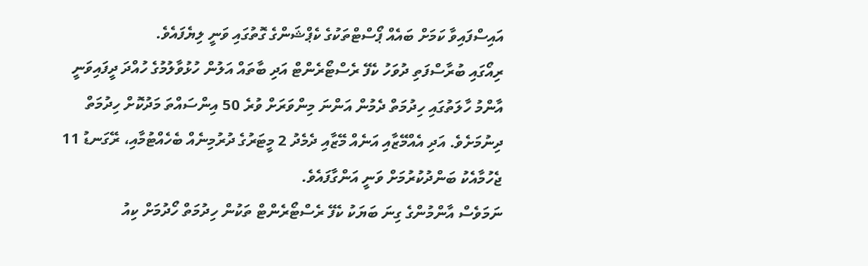އައިސްފައިވާ ކަމަށް ބައެއް ޕޯސްޓްތަކުގެ ކެޕްޝަންގެ ގޮތުގައި ވަނީ ލިޔެފައެވެ.
ރިއޯގައި ބުރާސްފަތި ދުވަހު ކެފޭ ރެސްޓޯރެންޓް އަދި ބާތައް އަލުން ހުޅުވާލުމުގެ ހުއްދަ ދީފައިވަނީ އާންމު ހާލަތުގައި ހިދުމަތް ދެމުން އަންނަ މިންވަރަށް ވުރެ 50 އިންސައްތަ މަދުކޮށް ހިދުމަތް ދިނުމަށެވެ. އަދި އެއްމޭޒާއި އަނެއް މޭޒާއި ދެމެދު 2 މީޓަރުގެ ދުރުމިނެއް ބެހެއްޓުމާއި، ރޭގަނޑު 11 ޖެހުމާއެކު ބަންދުކުރުމަށް ވަނީ އަންގާފައެވެ.
ނަމަވެސް އާންމުންގެ ގިނަ ބަޔަކު ކެފޭ ރެސްޓޯރެންޓް ތަކުން ހިދުމަތް ހޯދުމަށް ކިއު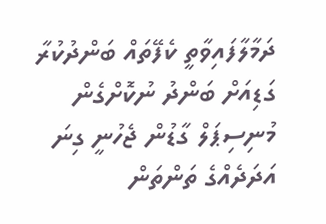ދަމާލާފައިވާތީ ކެފޭތައް ބަންދުކުރާ ގަޑިއަށް ބަންދު ނުކޮށްގެން މުނިސިޕަލް ގާޑުން ޖެހުނީ ގިނަ އަދަދެއްގެ ތަންތަން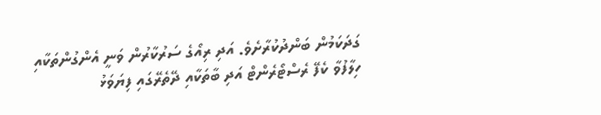ގަދަކަމުން ބަންދުކުރާށެވެ. އަދި ރިއޯގެ ސަރުކާރުން ވަނީ އެންގުންތަކާއި ހިލާފުވާ ކެފޭ ރެސްޓޯރެންޓް އަދި ބާތަކާއި ދޭތެރޭގައި ފިޔަވަޅު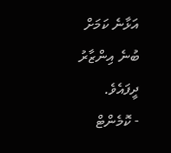އަޅާނެ ކަމަށް ބުނެ އިންޒާރު ދީފައެވެ.
- ކޮމެންޓް